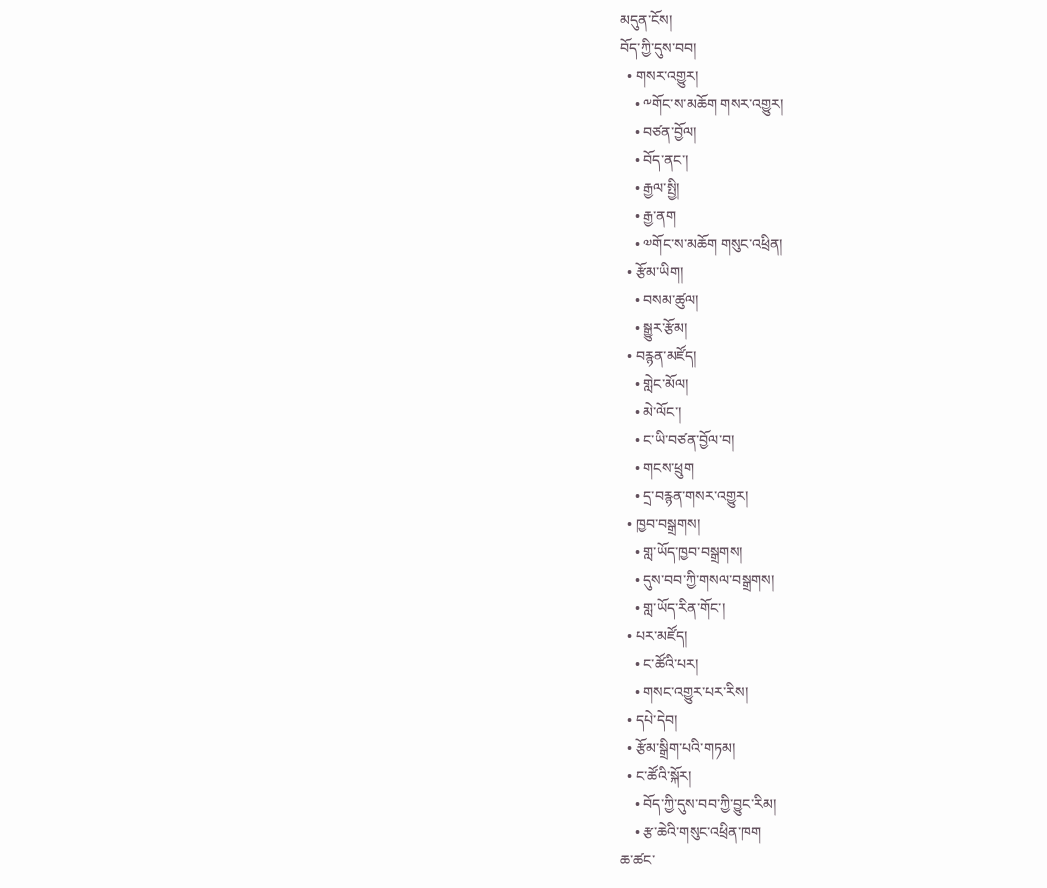མདུན་ངོས།
བོད་ཀྱི་དུས་བབ།
  • གསར་འགྱུར།
    • ༸གོང་ས་མཆོག གསར་འགྱུར།
    • བཙན་བྱོལ།
    • བོད་ནང་།
    • རྒྱལ་སྤྱི།
    • རྒྱ་ནག
    • ༧གོང་ས་མཆོག གསུང་འཕྲིན།
  • རྩོམ་ཡིག།
    • བསམ་ཚུལ།
    • སྒྱུར་རྩོམ།
  • བརྙན་མཛོད།
    • གླེང་མོལ།
    • མེ་ལོང་།
    • ང་ཡི་བཙན་བྱོལ་བ།
    • གངས་ཕྲུག
    • དྲ་བརྙན་གསར་འགྱུར།
  • ཁྱབ་བསྒྲགས།
    • གླ་ཡོད་ཁྱབ་བསྒྲགས།
    • དུས་བབ་ཀྱི་གསལ་བསྒྲགས།
    • གླ་ཡོད་རིན་གོང་།
  • པར་མཛོད།
    • ང་ཚོའི་པར།
    • གསང་འགྱུར་པར་རིས།
  • དཔེ་དེབ།
  • རྩོམ་སྒྲིག་པའི་གཏམ།
  • ང་ཚོའི་སྐོར།
    • བོད་ཀྱི་དུས་བབ་ཀྱི་བྱུང་རིམ།
    • རྩ་ཆེའི་གསུང་འཕྲིན་ཁག
ཆ་ཚང་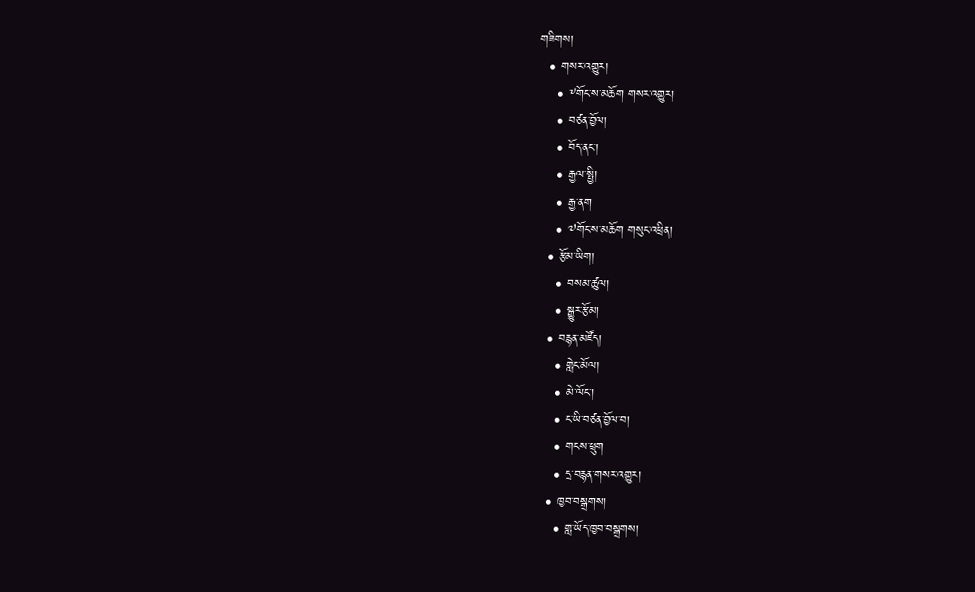གཟིགས།
  • གསར་འགྱུར།
    • ༸གོང་ས་མཆོག གསར་འགྱུར།
    • བཙན་བྱོལ།
    • བོད་ནང་།
    • རྒྱལ་སྤྱི།
    • རྒྱ་ནག
    • ༧གོང་ས་མཆོག གསུང་འཕྲིན།
  • རྩོམ་ཡིག།
    • བསམ་ཚུལ།
    • སྒྱུར་རྩོམ།
  • བརྙན་མཛོད།
    • གླེང་མོལ།
    • མེ་ལོང་།
    • ང་ཡི་བཙན་བྱོལ་བ།
    • གངས་ཕྲུག
    • དྲ་བརྙན་གསར་འགྱུར།
  • ཁྱབ་བསྒྲགས།
    • གླ་ཡོད་ཁྱབ་བསྒྲགས།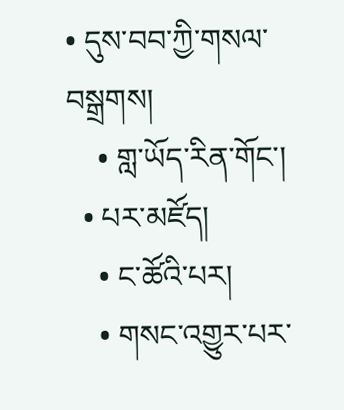• དུས་བབ་ཀྱི་གསལ་བསྒྲགས།
    • གླ་ཡོད་རིན་གོང་།
  • པར་མཛོད།
    • ང་ཚོའི་པར།
    • གསང་འགྱུར་པར་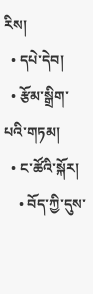རིས།
  • དཔེ་དེབ།
  • རྩོམ་སྒྲིག་པའི་གཏམ།
  • ང་ཚོའི་སྐོར།
    • བོད་ཀྱི་དུས་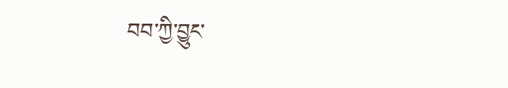བབ་ཀྱི་བྱུང་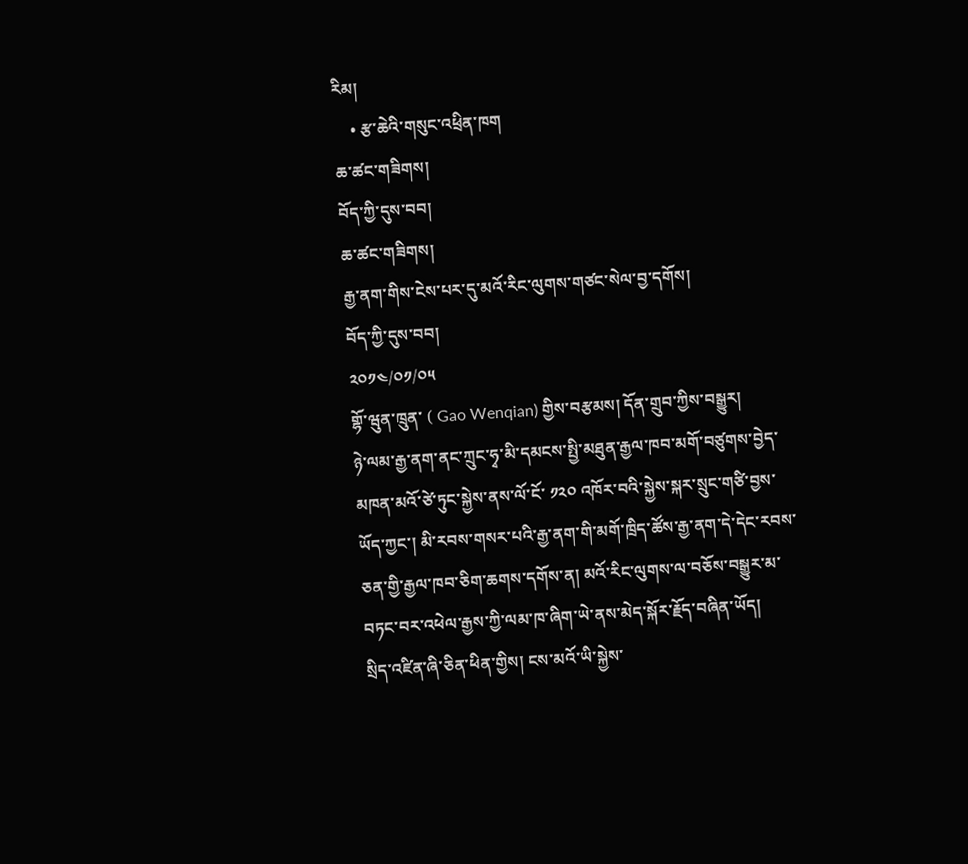རིམ།
    • རྩ་ཆེའི་གསུང་འཕྲིན་ཁག
ཆ་ཚང་གཟིགས།
བོད་ཀྱི་དུས་བབ།
ཆ་ཚང་གཟིགས།
རྒྱ་ནག་གིས་ངེས་པར་དུ་མའོ་རིང་ལུགས་གཙང་སེལ་བྱ་དགོས།
བོད་ཀྱི་དུས་བབ།
༢༠༡༤/༠༡/༠༥
གྷོ་ཝུན་ཁྲུན་ ( Gao Wenqian) གྱིས་བརྩམས། དོན་གྲུབ་ཀྱིས་བསྒྱུར།
ཉེ་ལམ་རྒྱ་ནག་ནང་ཀྲུང་ཧྭ་མི་དམངས་སྤྱི་མཐུན་རྒྱལ་ཁབ་མགོ་བཙུགས་བྱེད་མཁན་མའོ་ཙེ་ཏུང་སྐྱེས་ནས་ལོ་ངོ་ ༡༢༠ འཁོར་བའི་སྐྱེས་སྐར་སྲུང་གཙི་བྱས་ཡོད་ཀྱང་། མི་རབས་གསར་པའི་རྒྱ་ནག་གི་མགོ་ཁྲིད་ཚོས་རྒྱ་ནག་དེ་དེང་རབས་ཅན་གྱི་རྒྱལ་ཁབ་ཅིག་ཆགས་དགོས་ན། མའོ་རིང་ལུགས་ལ་བཅོས་བསྒྱུར་མ་བཏང་བར་འཕེལ་རྒྱས་ཀྱི་ལམ་ཁ་ཞིག་ཡེ་ནས་མེད་སྐོར་རྗོད་བཞིན་ཡོད།
སྲིད་འཛིན་ཞི་ཅིན་ཕིན་གྱིས། ངས་མའོ་ཡི་སྐྱེས་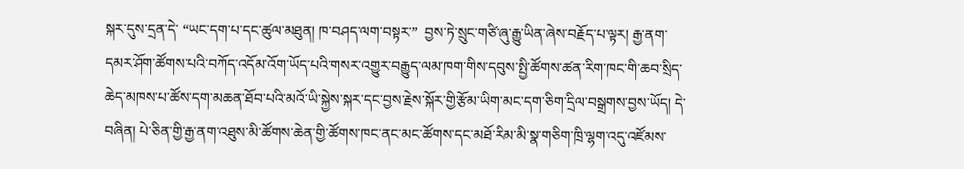སྐར་དུས་དྲན་དེ་ “ཡང་དག་པ་དང་ཚུལ་མཐུན། ཁ་བཤད་ལག་བསྟར་”  བྱས་ཏེ་སྲུང་གཙི་ཞུ་རྒྱུ་ཡིན་ཞེས་བརྗོད་པ་ལྟར། རྒྱ་ནག་དམར་ཤོག་ཚོགས་པའི་བཀོད་འདོམ་འོག་ཡོད་པའི་གསར་འགྱུར་བརྒྱུད་ལམ་ཁག་གིས་དབུས་སྤྱི་ཚོགས་ཚན་རིག་ཁང་གི་ཆབ་སྲིད་ཆེད་མཁས་པ་ཚོས་དག་མཆན་ཐོབ་པའི་མའོ་ཡི་སྐྱེས་སྐར་དང་བྱས་རྗེས་སྐོར་གྱི་རྩོམ་ཡིག་མང་དག་ཅིག་དྲིལ་བསྒྲགས་བྱས་ཡོད། དེ་བཞིན། པེ་ཅིན་གྱི་རྒྱ་ནག་འཐུས་མི་ཚོགས་ཆེན་གྱི་ཚོགས་ཁང་ནང་མང་ཚོགས་དང་མཐོ་རིམ་མི་སྣ་གཅིག་ཁྲི་ལྷག་འདུ་འཛོམས་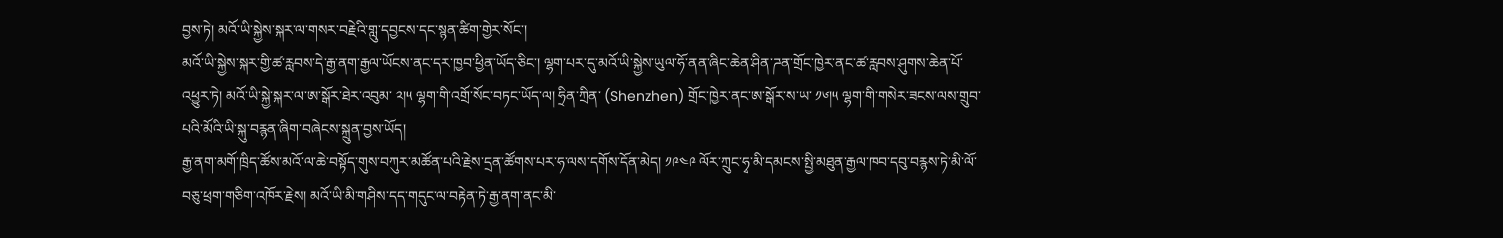བྱས་ཏེ། མའོ་ཡི་སྐྱེས་སྐར་ལ་གསར་བརྗེའི་གླུ་དབྱངས་དང་སྙན་ཚིག་གྱེར་སོང་།
མའོ་ཡི་སྐྱེས་སྐར་གྱི་ཚ་རླབས་དེ་རྒྱ་ནག་རྒྱལ་ཡོངས་ནང་དར་ཁྱབ་ཕྱིན་ཡོད་ཅིང་། ལྷག་པར་དུ་མའོ་ཡི་སྐྱེས་ཡུལ་ཧོ་ནན་ཞིང་ཆེན་ཤིན་ཌན་གྲོང་ཁྱེར་ནང་ཚ་རླབས་ཤུགས་ཆེན་པོ་འཕྱུར་ཏེ། མའོ་ཡི་སྐྱེ་སྐར་ལ་ཨ་སྒོར་ཐེར་འབུམ་ ༢།༥ ལྷག་གི་འགྲོ་སོང་བཏང་ཡོད་ལ། ཧྲིན་ཀྲིན་ (Shenzhen) གྲོང་ཁྱེར་ནང་ཨ་སྒོར་ས་ཡ་ ༡༦།༥ ལྷག་གི་གསེར་ཟངས་ལས་གྲུབ་པའི་མོའི་ཡི་སྐུ་བརྙན་ཞིག་བཞེངས་སྐྲུན་བྱས་ཡོད།
རྒྱ་ནག་མགོ་ཁྲིད་ཚོས་མའོ་ལ་ཆེ་བསྟོད་གུས་བཀུར་མཚོན་པའི་རྗེས་དྲན་ཚོགས་པར་ཧ་ལས་དགོས་དོན་མེད། ༡༩༤༩ ལོར་ཀྲུང་ཧྭ་མི་དམངས་སྤྱི་མཐུན་རྒྱལ་ཁབ་དབུ་བརྙས་ཏེ་མི་ལོ་བཅུ་ཕྲག་གཅིག་འཁོར་རྗེས། མའོ་ཡི་མི་གཤིས་དད་གདུང་ལ་བརྟེན་ཏེ་རྒྱ་ནག་ནང་མི་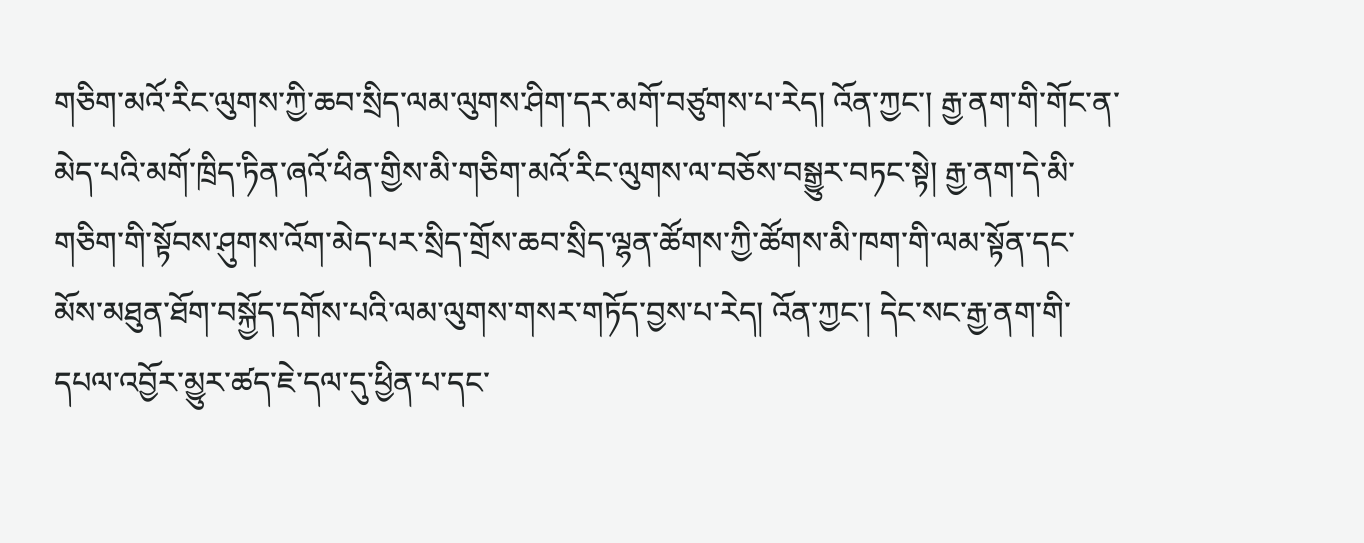གཅིག་མའོ་རིང་ལུགས་ཀྱི་ཆབ་སྲིད་ལམ་ལུགས་ཤིག་དར་མགོ་བཙུགས་པ་རེད། འོན་ཀྱང་། རྒྱ་ནག་གི་གོང་ན་མེད་པའི་མགོ་ཁྲིད་ཏིན་ཞའོ་ཕིན་གྱིས་མི་གཅིག་མའོ་རིང་ལུགས་ལ་བཅོས་བསྒྱུར་བཏང་སྟེ། རྒྱ་ནག་དེ་མི་གཅིག་གི་སྟོབས་ཤུགས་འོག་མེད་པར་སྲིད་གྲོས་ཆབ་སྲིད་ལྷན་ཚོགས་ཀྱི་ཚོགས་མི་ཁག་གི་ལམ་སྟོན་དང་མོས་མཐུན་ཐོག་བསྐྱོད་དགོས་པའི་ལམ་ལུགས་གསར་གཏོད་བྱས་པ་རེད། འོན་ཀྱང་། དེང་སང་རྒྱ་ནག་གི་དཔལ་འབྱོར་མྱུར་ཚད་ཇེ་དལ་དུ་ཕྱིན་པ་དང་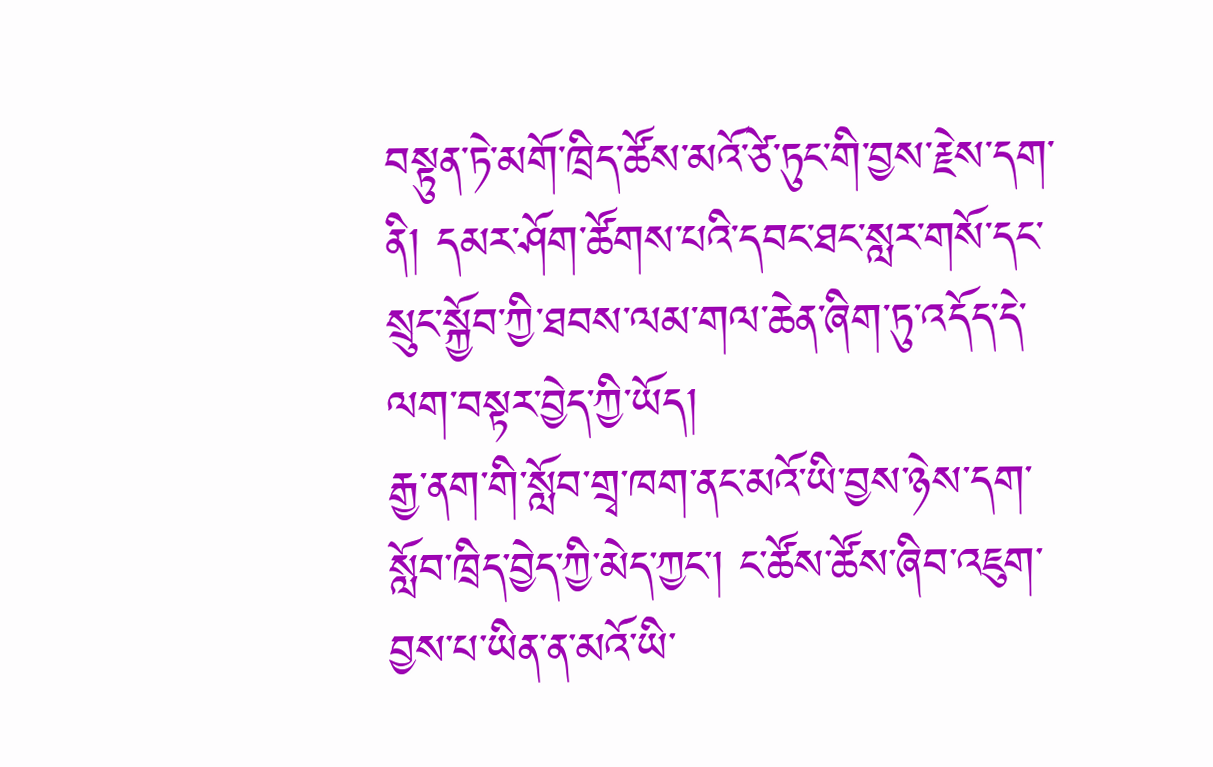བསྟུན་ཏེ་མགོ་ཁྲིད་ཚོས་མའོ་ཙེ་ཏུང་གི་བྱས་རྗེས་དག་ནི། དམར་ཤོག་ཚོགས་པའི་དབང་ཐང་སླར་གསོ་དང་སྲུང་སྐྱོབ་ཀྱི་ཐབས་ལམ་གལ་ཆེན་ཞིག་ཏུ་འདོད་དེ་ལག་བསྟར་བྱེད་ཀྱི་ཡོད།
རྒྱ་ནག་གི་སློབ་གྲྭ་ཁག་ནང་མའོ་ཡི་བྱས་ཉེས་དག་སློབ་ཁྲིད་བྱེད་ཀྱི་མེད་ཀྱང་། ང་ཚོས་ཚོས་ཞིབ་འཇུག་བྱས་པ་ཡིན་ན་མའོ་ཡི་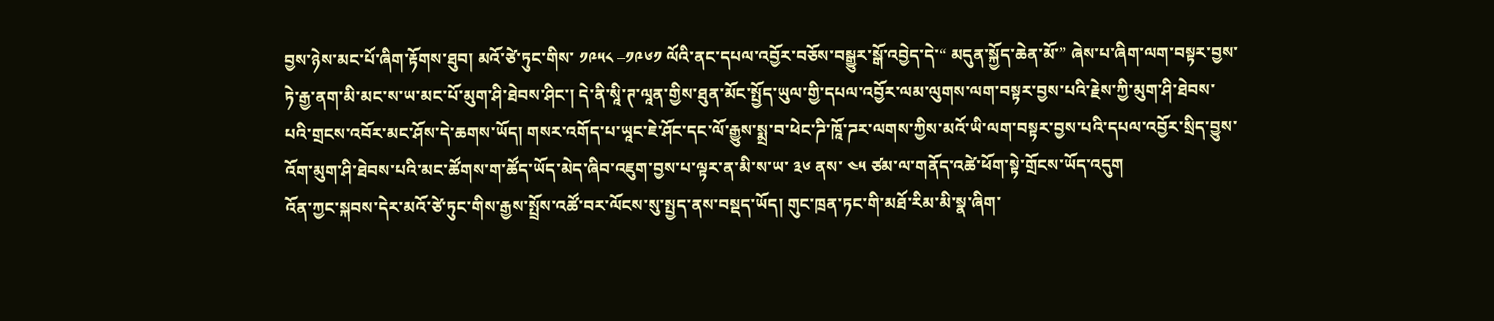བྱས་ཉེས་མང་པོ་ཞིག་རྟོགས་ཐུབ། མའོ་ཙེ་ཏུང་གིས་ ༡༩༥༨ –༡༩༦༡ ལོའི་ནང་དཔལ་འབྱོར་བཅོས་བསྒྱུར་སྒོ་འབྱེད་དེ་“ མདུན་སྐྱོད་ཆེན་མོ་” ཞེས་པ་ཞིག་ལག་བསྟར་བྱས་ཏེ་རྒྱ་ནག་མི་མང་ས་ཡ་མང་པོ་མུག་ཤི་ཐེབས་ཤིང་། དེ་ནི་སཱི་ཊ་ལཱན་གྱིས་ཐུན་མོང་སྤྱོད་ཡུལ་གྱི་དཔལ་འབྱོར་ལམ་ལུགས་ལག་བསྟར་བྱས་པའི་རྗེས་ཀྱི་མུག་ཤི་ཐེབས་པའི་གྲངས་འབོར་མང་ཤོས་དེ་ཆགས་ཡོད། གསར་འགོད་པ་ཡཱང་ཇེ་ཤོང་དང་ལོ་རྒྱུས་སྨྲ་བ་ཕེང་ཌི་ཁཱོ་ཌར་ལགས་ཀྱིས་མའོ་ཡི་ལག་བསྟར་བྱས་པའི་དཔལ་འབྱོར་སྲིད་བྱུས་འོག་མུག་ཤི་ཐེབས་པའི་མང་ཚོགས་ག་ཚོད་ཡོད་མེད་ཞིབ་འཇུག་བྱས་པ་ལྟར་ན་མི་ས་ཡ་ ༣༦ ནས་ ༤༥ ཙམ་ལ་གནོད་འཚེ་ཕོག་སྟེ་གྲོངས་ཡོད་འདུག
འོན་ཀྱང་སྐབས་དེར་མའོ་ཙེ་ཏུང་གིས་རྒྱས་སྤྲོས་འཚོ་བར་ལོངས་སུ་སྤྱད་ནས་བསྡད་ཡོད། གུང་ཁྲན་ཏང་གི་མཐོ་རིམ་མི་སྣ་ཞིག་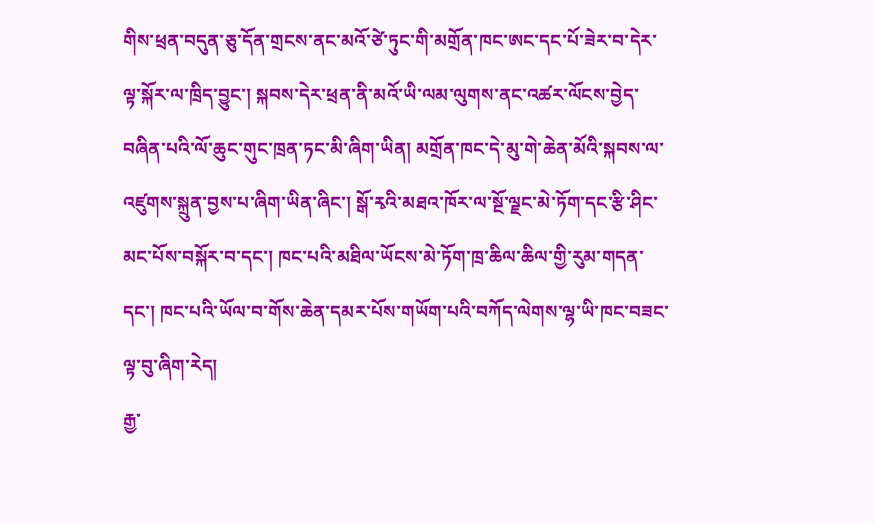གིས་ཕྲན་བདུན་ཅུ་དོན་གྲངས་ནང་མའོ་ཙེ་ཏུང་གི་མགྲོན་ཁང་ཨང་དང་པོ་ཟེར་བ་དེར་ལྟ་སྐོར་ལ་ཁྲིད་བྱུང་། སྐབས་དེར་ཕྲན་ནི་མའོ་ཡི་ལམ་ལུགས་ནང་འཚར་ལོངས་བྱེད་བཞིན་པའི་ལོ་ཆུང་གུང་ཁྲན་ཏང་མི་ཞིག་ཡིན། མགྲོན་ཁང་དེ་མུ་གེ་ཆེན་མོའི་སྐབས་ལ་འཛུགས་སྐྲུན་བྱས་པ་ཞིག་ཡིན་ཞིང་། སྒོ་རྭའི་མཐའ་ཁོར་ལ་སྔོ་ལྗང་མེ་ཏོག་དང་རྩི་ཤིང་མང་པོས་བསྐོར་བ་དང་། ཁང་པའི་མཐིལ་ཡོངས་མེ་ཏོག་ཁྲ་ཆིལ་ཆིལ་གྱི་རུམ་གདན་དང་། ཁང་པའི་ཡོལ་བ་གོས་ཆེན་དམར་པོས་གཡོག་པའི་བཀོད་ལེགས་ལྷ་ཡི་ཁང་བཟང་ལྟ་བུ་ཞིག་རེད།
རྒྱ་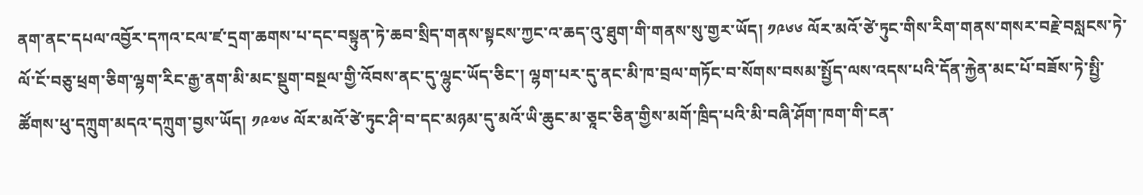ནག་ནང་དཔལ་འབྱོར་དཀའ་ངལ་ཛ་དྲག་ཆགས་པ་དང་བསྟུན་ཏེ་ཆབ་སྲིད་གནས་སྟངས་ཀྱང་འ་ཆད་འུ་ཐུག་གི་གནས་སུ་གྱར་ཡོད། ༡༩༦༦ ལོར་མའོ་ཙེ་ཏུང་གིས་རིག་གནས་གསར་བརྗེ་བསླངས་ཏེ་ལོ་ངོ་བཅུ་ཕྲག་ཅིག་ལྷག་རིང་རྒྱ་ནག་མི་མང་སྡུག་བསྔལ་གྱི་འོབས་ནང་དུ་ལྷུང་ཡོད་ཅིང་། ལྷག་པར་དུ་ནང་མི་ཁ་བྲལ་གཏོང་བ་སོགས་བསམ་སྤྱོད་ལས་འདས་པའི་དོན་རྐྱེན་མང་པོ་བཟོས་ཏེ་སྤྱི་ཚོགས་ཕུ་དཀྲུག་མདའ་དཀྲུག་བྱས་ཡོད། ༡༩༧༦ ལོར་མའོ་ཙེ་ཏུང་ཤི་བ་དང་མཉམ་དུ་མའོ་ཡི་ཆུང་མ་ཅཱང་ཅིན་གྱིས་མགོ་ཁྲིད་པའི་མི་བཞི་ཤོག་ཁག་གི་ངན་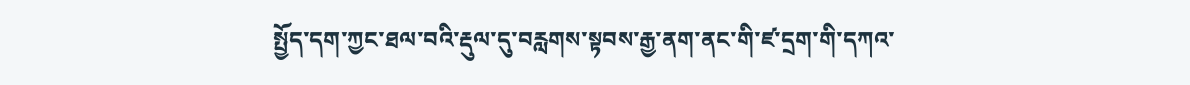སྤྱོད་དག་ཀྱང་ཐལ་བའི་རྡུལ་དུ་བརླགས་སྟབས་རྒྱ་ནག་ནང་གི་ཛ་དྲག་གི་དཀའ་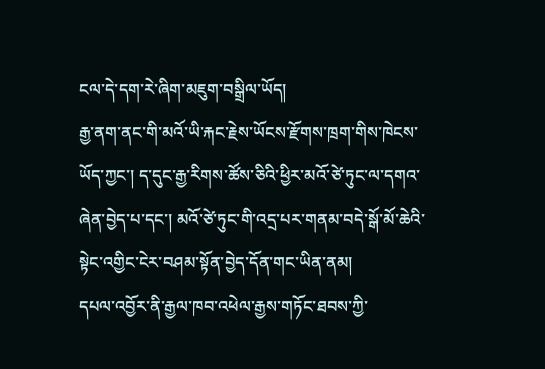ངལ་དེ་དག་རེ་ཞིག་མཇུག་བསྒྲིལ་ཡོད།
རྒྱ་ནག་ནང་གི་མའོ་ཡི་རྐང་རྗེས་ཡོངས་རྫོགས་ཁྲག་གིས་ཁེངས་ཡོད་ཀྱང་། ད་དུང་རྒྱ་རིགས་ཚོས་ཅིའི་ཕྱིར་མའོ་ཙེ་ཏུང་ལ་དགའ་ཞེན་བྱེད་པ་དང་། མའོ་ཙེ་ཏུང་གི་འདྲ་པར་གནམ་བདེ་སྒོ་མོ་ཆེའི་སྟེང་འགྱིང་ངེར་བཤམ་སྟོན་བྱེད་དོན་གང་ཡིན་ནམ།
དཔལ་འབྱོར་ནི་རྒྱལ་ཁབ་འཕེལ་རྒྱས་གཏོང་ཐབས་ཀྱི་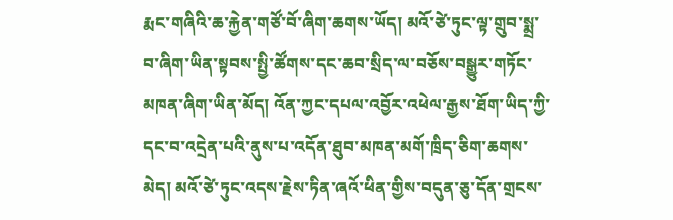རྨང་གཞིའི་ཆ་རྐྱེན་གཙོ་བོ་ཞིག་ཆགས་ཡོད། མའོ་ཙེ་ཏུང་ལྟ་གྲུབ་སྨྲ་བ་ཞིག་ཡིན་སྟབས་སྤྱི་ཚོགས་དང་ཆབ་སྲིད་ལ་བཅོས་བསྒྱུར་གཏོང་མཁན་ཞིག་ཡིན་མོད། འོན་ཀྱང་དཔལ་འབྱོར་འཕེལ་རྒྱས་ཐོག་ཡིད་ཀྱི་དང་བ་འདྲེན་པའི་ནུས་པ་འདོན་ཐུབ་མཁན་མགོ་ཁྲིད་ཅིག་ཆགས་མེད། མའོ་ཙེ་ཏུང་འདས་རྗེས་ཏིན་ཞའོ་ཕིན་གྱིས་བདུན་ཅུ་དོན་གྲངས་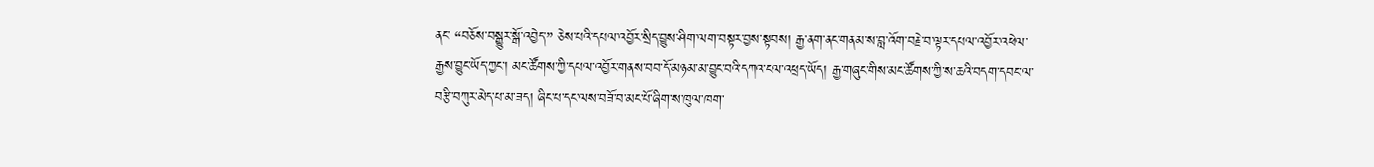ནང་ “བཅོས་བསྒྱུར་སྒོ་འབྱེད་” ཅེས་པའི་དཔལ་འབྱོར་སྲིད་བྱུས་ཤིག་ལག་བསྟར་བྱས་སྟབས། རྒྱ་ནག་ནང་གནམ་ས་བླ་འོག་བརྗེ་བ་ལྟར་དཔལ་འབྱོར་འཕེལ་རྒྱས་བྱུང་ཡོད་ཀྱང་། མང་ཚོགས་ཀྱི་དཔལ་འབྱོར་གནས་བབ་དོ་མཉམ་མ་བྱུང་བའི་དཀའ་ངལ་འཕྲད་ཡོད། རྒྱ་གཞུང་གིས་མང་ཚོགས་ཀྱི་ས་ཆའི་བདག་དབང་ལ་བརྩི་བཀུར་མེད་པ་མ་ཟད། ཞིང་པ་དང་ལས་བཟོ་བ་མང་པོ་ཞིག་ས་ཁུལ་ཁག་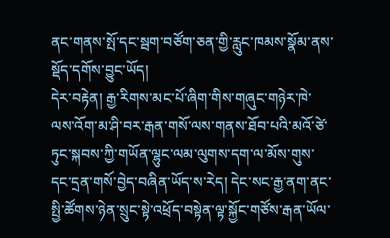ནང་གནས་སྤོ་དང་སྦག་བཙོག་ཅན་གྱི་རླུང་ཁམས་སྣོམ་ནས་སྡོད་དགོས་བྱུང་ཡོད།
དེར་བརྟེན། རྒྱ་རིགས་མང་པོ་ཞིག་གིས་གཞུང་གཉེར་ཁེ་ལས་འོག་མ་ཤི་བར་རྒན་གསོ་ལས་གནས་ཐོབ་པའི་མའོ་ཙེ་ཏུང་སྐབས་ཀྱི་གཡོན་ལྷུང་ལམ་ལུགས་དག་ལ་མོས་གུས་དང་དྲན་གསོ་བྱེད་བཞིན་ཡོད་ས་རེད། དེང་སང་རྒྱ་ནག་ནང་སྤྱི་ཚོགས་ཉེན་སྲུང་སྟེ་འཕྲོད་བསྟེན་ལྟ་སྐྱོང་གཙོས་རྒན་ཡོལ་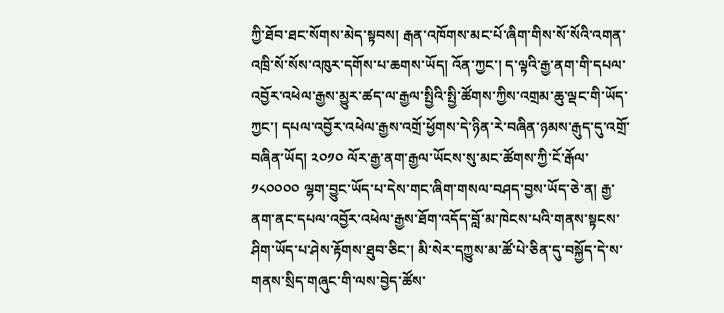ཀྱི་ཐོབ་ཐང་སོགས་མེད་སྟབས། རྒན་འཁོགས་མང་པོ་ཞིག་གིས་སོ་སོའི་འགན་འཁྲི་སོ་སོས་འཁུར་དགོས་པ་ཆགས་ཡོད། འོན་ཀྱང་། ད་ལྟའི་རྒྱ་ནག་གི་དཔལ་འབྱོར་འཕེལ་རྒྱས་མྱུར་ཚད་ལ་རྒྱལ་སྤྱིའི་སྤྱི་ཚོགས་ཀྱིས་འགྲམ་ཆུ་ལྡང་གི་ཡོད་ཀྱང་། དཔལ་འབྱོར་འཕེལ་རྒྱས་འགྲོ་ཕྱོགས་དེ་ཉིན་རེ་བཞིན་ཉམས་རྒུད་དུ་འགྲོ་བཞིན་ཡོད། ༢༠༡༠ ལོར་རྒྱ་ནག་རྒྱལ་ཡོངས་སུ་མང་ཚོགས་ཀྱི་ངོ་རྒོལ་ ༡༨༠༠༠༠ ལྷག་བྱུང་ཡོད་པ་དེས་གང་ཞིག་གསལ་བཤད་བྱས་ཡོད་ཅེ་ན། རྒྱ་ནག་ནང་དཔལ་འབྱོར་འཕེལ་རྒྱས་ཐོག་འདོད་བློ་མ་ཁེངས་པའི་གནས་སྟངས་ཤིག་ཡོད་པ་ཤེས་རྟོགས་ཐུབ་ཅིང་། མི་སེར་དཀྱུས་མ་ཚོ་པེ་ཅིན་དུ་བསྐྱོད་དེ་ས་གནས་སྲིད་གཞུང་གི་ལས་བྱེད་ཚོས་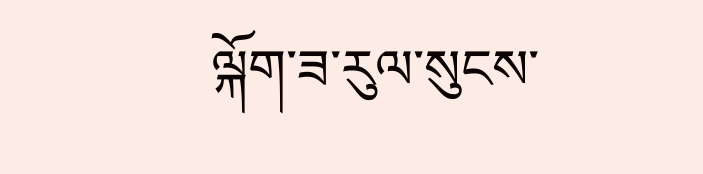ལྐོག་ཟ་རུལ་སུངས་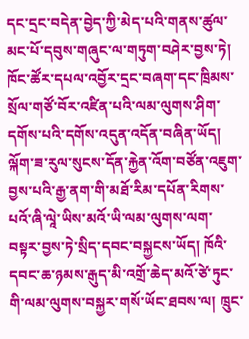དང་དྲང་བདེན་བྱེད་ཀྱི་མེད་པའི་གནས་ཚུལ་མང་པོ་དབུས་གཞུང་ལ་གཏུག་བཤེར་བྱས་ཏེ། ཁོང་ཚོར་དཔལ་འབྱོར་དྲང་བཞག་དང་ཁྲིམས་སྲོལ་གཙོ་བོར་འཛིན་པའི་ལམ་ལུགས་ཤིག་དགོས་པའི་དགོས་འདུན་འདོན་བཞིན་ཡོད།
ལྐོག་ཟ་རུལ་སུངས་དོན་རྐྱེན་འོག་བཙོན་འཇུག་བྱས་པའི་རྒྱ་ནག་གི་མཐོ་རིམ་དཔོན་རིགས་པའོ་ཞི་ལཱེ་ཡིས་མའོ་ཡི་ལམ་ལུགས་ལག་བསྟར་བྱས་ཏེ་སྲིད་དབང་བསྐྱངས་ཡོད། ཁོའི་དབང་ཆ་ཉམས་རྒུད་མི་འགྲོ་ཆེད་མའོ་ཙེ་ཏུང་གི་ལམ་ལུགས་བསྐྱར་གསོ་ཡོང་ཐབས་ལ། ཁྲུང་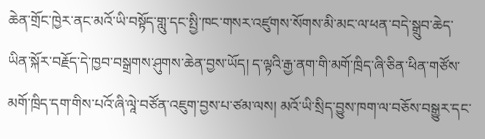ཆེན་གྲོང་ཁྱེར་ནང་མའོ་ཡི་བསྟོད་གླུ་དང་སྤྱི་ཁང་གསར་འཛུགས་སོགས་མི་མང་ལ་ཕན་བདེ་སྒྲུབ་ཆེད་ཡིན་སྐོར་བརྗོད་དེ་ཁྱབ་བསྒྲགས་ཤུགས་ཆེན་བྱས་ཡོད། ད་ལྟའི་རྒྱ་ནག་གི་མགོ་ཁྲིད་ཞི་ཅིན་ཕིན་གཙོས་མགོ་ཁྲིད་དག་གིས་པའོ་ཞི་ལཱེ་བཙོན་འཇུག་བྱས་པ་ཙམ་ལས། མའོ་ཡི་སྲིད་བྱུས་ཁག་ལ་བཅོས་བསྒྱུར་དང་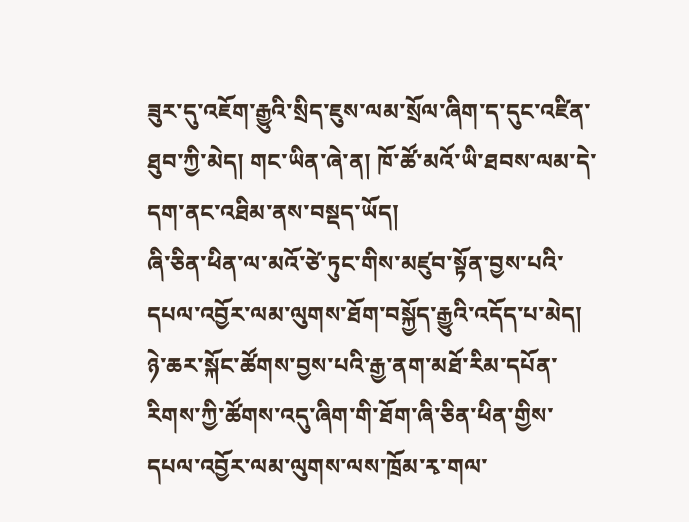ཟུར་དུ་འཇོག་རྒྱུའི་སྲིད་ཇུས་ལམ་སྲོལ་ཞིག་ད་དུང་འཛིན་ཐུབ་ཀྱི་མེད། གང་ཡིན་ཞེ་ན། ཁོ་ཚོ་མའོ་ཡི་ཐབས་ལམ་དེ་དག་ནང་འཐིམ་ནས་བསྡད་ཡོད།
ཞི་ཅིན་ཕིན་ལ་མའོ་ཙེ་ཏུང་གིས་མཛུབ་སྟོན་བྱས་པའི་དཔལ་འབྱོར་ལམ་ལུགས་ཐོག་བསྐྱོད་རྒྱུའི་འདོད་པ་མེད། ཉེ་ཆར་སྐོང་ཚོགས་བྱས་པའི་རྒྱ་ནག་མཐོ་རིམ་དཔོན་རིགས་ཀྱི་ཚོགས་འདུ་ཞིག་གི་ཐོག་ཞི་ཅིན་ཕིན་གྱིས་དཔལ་འབྱོར་ལམ་ལུགས་ལས་ཁྲོམ་རྭ་གལ་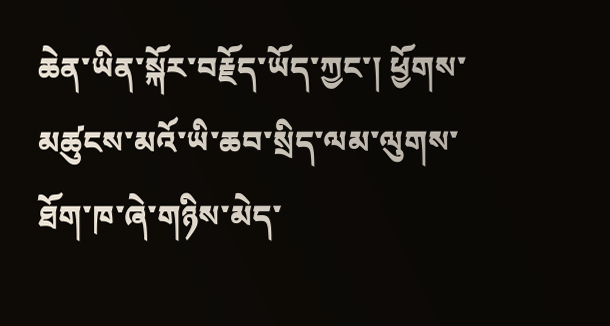ཆེན་ཡིན་སྐོར་བརྗོད་ཡོད་ཀྱང་། ཕྱོགས་མཚུངས་མའོ་ཡི་ཆབ་སྲིད་ལམ་ལུགས་ཐོག་ཁ་ཞེ་གཉིས་མེད་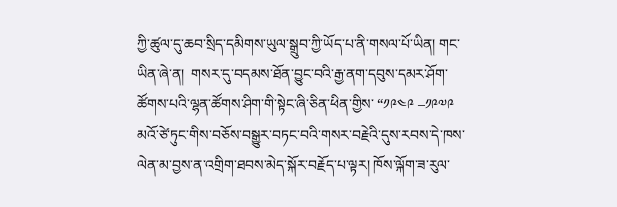ཀྱི་ཚུལ་དུ་ཆབ་སྲིད་དམིགས་ཡུལ་སྒྲུབ་ཀྱི་ཡོད་པ་ནི་གསལ་པོ་ཡིན། གང་ཡིན་ཞེ་ན།  གསར་དུ་བདམས་ཐོན་བྱུང་བའི་རྒྱ་ནག་དབུས་དམར་ཤོག་ཚོགས་པའི་ལྷན་ཚོགས་ཤིག་གི་སྟེང་ཞི་ཅིན་ཕིན་གྱིས་ “༡༩༤༩ –༡༩༧༩ མའོ་ཙེ་ཏུང་གིས་བཅོས་བསྒྱུར་བཏང་བའི་གསར་བརྗེའི་དུས་རབས་དེ་ཁས་ལེན་མ་བྱས་ན་འགྲིག་ཐབས་མེད་སྐོར་བརྗོད་པ་ལྟར། ཁོས་ལྐོག་ཟ་རུལ་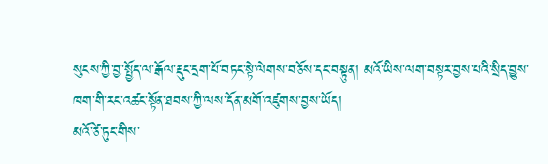སུངས་ཀྱི་བྱ་སྤྱོད་ལ་རྒོལ་རྡུང་དྲག་པོ་བཏང་སྟེ་ལེགས་བཅོས་དང་བསྟུན། མའོ་ཡིས་ལག་བསྟར་བྱས་པའི་སྲིད་བྱུས་ཁག་གི་རང་འཚང་སྟོན་ཐབས་ཀྱི་ལས་དོན་མགོ་འཛུགས་བྱས་ཡོད།
མའོ་ཙེ་ཏུང་གིས་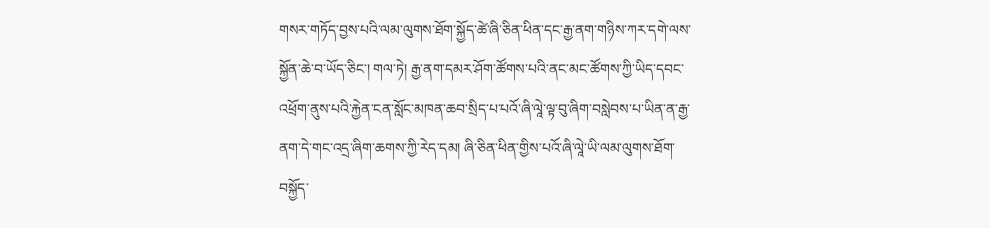གསར་གཏོད་བྱས་པའི་ལམ་ལུགས་ཐོག་སྐྱོད་ཚེ་ཞི་ཅིན་ཕིན་དང་རྒྱ་ནག་གཉིས་ཀར་དགེ་ལས་སྐྱོན་ཆེ་བ་ཡོད་ཅིང་། གལ་ཏེ། རྒྱ་ནག་དམར་ཤོག་ཚོགས་པའི་ནང་མང་ཚོགས་ཀྱི་ཡིད་དབང་འཕྲོག་ནུས་པའི་རྐྱེན་ངན་སློང་མཁན་ཆབ་སྲིད་པ་པའོ་ཞི་ལཱེ་ལྟ་བུ་ཞིག་བསླེབས་པ་ཡིན་ན་རྒྱ་ནག་དེ་གང་འདྲ་ཞིག་ཆགས་ཀྱི་རེད་དམ། ཞི་ཅིན་ཕིན་གྱིས་པའོ་ཞི་ལཱེ་ཡི་ལམ་ལུགས་ཐོག་བསྐྱོད་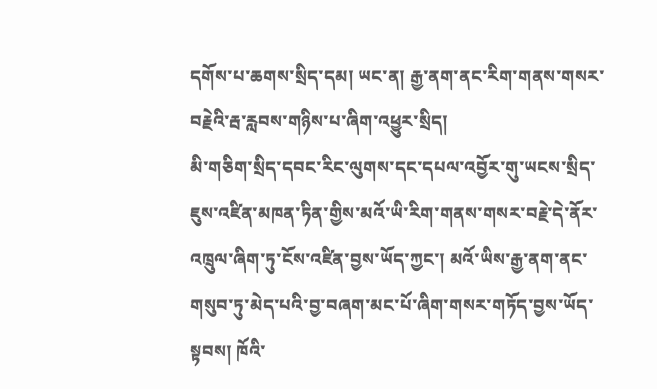དགོས་པ་ཆགས་སྲིད་དམ། ཡང་ན། རྒྱ་ནག་ནང་རིག་གནས་གསར་བརྗེའི་རྦ་རླབས་གཉིས་པ་ཞིག་འཕྱུར་སྲིད།
མི་གཅིག་སྲིད་དབང་རིང་ལུགས་དང་དཔལ་འབྱོར་གུ་ཡངས་སྲིད་ཇུས་འཛིན་མཁན་ཏིན་གྱིས་མའོ་ཡི་རིག་གནས་གསར་བརྗེ་དེ་ནོར་འཁྲུལ་ཞིག་ཏུ་ངོས་འཛིན་བྱས་ཡོད་ཀྱང་། མའོ་ཡིས་རྒྱ་ནག་ནང་གསུབ་ཏུ་མེད་པའི་བྱ་བཞག་མང་པོ་ཞིག་གསར་གཏོད་བྱས་ཡོད་སྟབས། ཁོའི་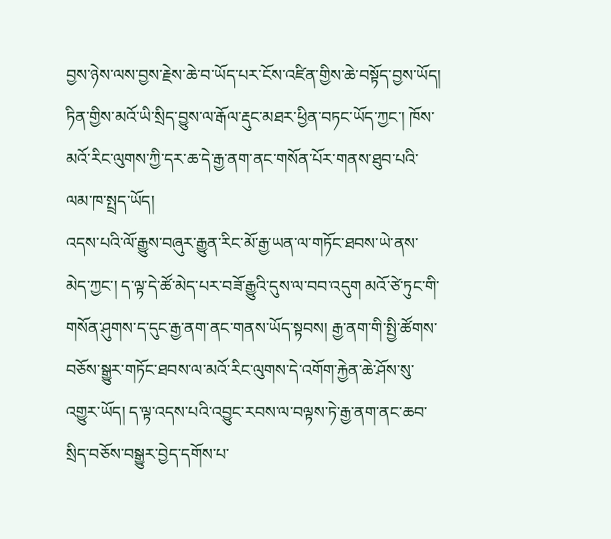བྱས་ཉེས་ལས་བྱས་རྗེས་ཆེ་བ་ཡོད་པར་ངོས་འཛིན་གྱིས་ཆེ་བསྟོད་བྱས་ཡོད། ཏིན་གྱིས་མའོ་ཡི་སྲིད་བྱུས་ལ་རྒོལ་རྡུང་མཐར་ཕྱིན་བཏང་ཡོད་ཀྱང་། ཁོས་མའོ་རིང་ལུགས་ཀྱི་དར་ཆ་དེ་རྒྱ་ནག་ནང་གསོན་པོར་གནས་ཐུབ་པའི་ལམ་ཁ་སྤྲད་ཡོད།
འདས་པའི་ལོ་རྒྱུས་བཞུར་རྒྱུན་རིང་མོ་རྒྱ་ཡན་ལ་གཏོང་ཐབས་ཡེ་ནས་མེད་ཀྱང་། ད་ལྟ་དེ་ཚོ་མེད་པར་བཟོ་རྒྱུའི་དུས་ལ་བབ་འདུག མའོ་ཙེ་ཏུང་གི་གསོན་ཤུགས་ད་དུང་རྒྱ་ནག་ནང་གནས་ཡོད་སྟབས། རྒྱ་ནག་གི་སྤྱི་ཚོགས་བཅོས་སྒྱུར་གཏོང་ཐབས་ལ་མའོ་རིང་ལུགས་དེ་འགོག་རྐྱེན་ཆེ་ཤོས་སུ་འགྱུར་ཡོད། ད་ལྟ་འདས་པའི་འབྱུང་རབས་ལ་བལྟས་ཏེ་རྒྱ་ནག་ནང་ཆབ་སྲིད་བཅོས་བསྒྱུར་བྱེད་དགོས་པ་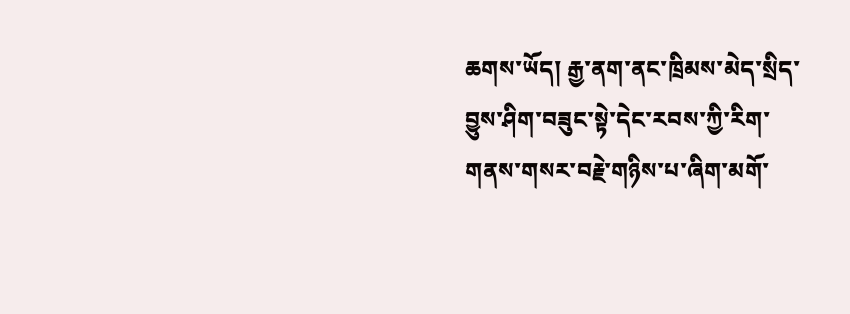ཆགས་ཡོད། རྒྱ་ནག་ནང་ཁྲིམས་མེད་སྲིད་བྱུས་ཤིག་བཟུང་སྟེ་དེང་རབས་ཀྱི་རིག་གནས་གསར་བརྗེ་གཉིས་པ་ཞིག་མགོ་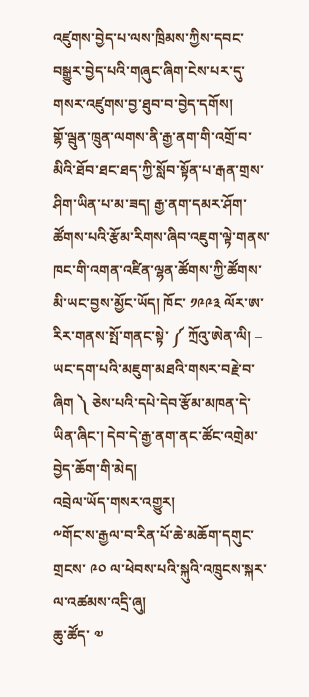འཛུགས་བྱེད་པ་ལས་ཁྲིམས་ཀྱིས་དབང་བསྒྱུར་བྱེད་པའི་གཞུང་ཞིག་ངེས་པར་དུ་གསར་འཛུགས་བྱ་ཐུབ་བ་བྱེད་དགོས།
གྷོ་ལྦུན་ཁྲུན་ལགས་ནི་རྒྱ་ནག་གི་འགྲོ་བ་མིའི་ཐོབ་ཐང་ཐད་ཀྱི་སློབ་སྟོན་པ་རྒན་གྲས་ཤིག་ཡིན་པ་མ་ཟད། རྒྱ་ནག་དམར་ཤོག་ཚོགས་པའི་རྩོམ་རིགས་ཞིབ་འཇུག་ལྟེ་གནས་ཁང་གི་འགན་འཛིན་ལྷན་ཚོགས་ཀྱི་ཚོགས་མི་ཡང་བྱས་མྱོང་ཡོད། ཁོང་ ༡༩༩༣ ལོར་ཨ་རིར་གནས་སྤོ་གནང་སྟེ་ ༼ ཀྲོའུ་ཨེན་ལི། – ཡང་དག་པའི་མཇུག་མཐའི་གསར་བརྗེ་བ་ཞིག ༽ ཅེས་པའི་དཔེ་དེབ་རྩོམ་མཁན་དེ་ཡིན་ཞིང་། དེབ་དེ་རྒྱ་ནག་ནང་ཚོང་འགྲེམ་བྱེད་ཆོག་གི་མེད།
འབྲེལ་ཡོད་གསར་འགྱུར།
༸གོང་ས་རྒྱལ་བ་རིན་པོ་ཆེ་མཆོག་དགུང་གྲངས་ ༩༠ ལ་ཕེབས་པའི་སྐུའི་འཁྲུངས་སྐར་ལ་འཚམས་འདྲི་ཞུ།
ཆུ་ཚོད་ ༧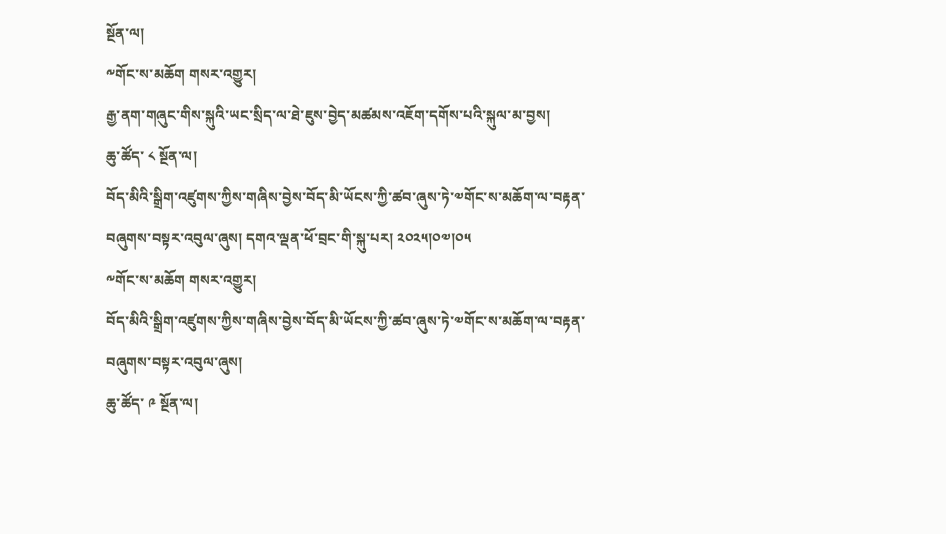སྔོན་ལ།
༸གོང་ས་མཆོག གསར་འགྱུར།
རྒྱ་ནག་གཞུང་གིས་སྐུའི་ཡང་སྲིད་ལ་ཐེ་ཇུས་བྱེད་མཚམས་འཇོག་དགོས་པའི་སྐུལ་མ་བྱས།
ཆུ་ཚོད་ ༨ སྔོན་ལ།
བོད་མིའི་སྒྲིག་འཛུགས་ཀྱིས་གཞིས་བྱེས་བོད་མི་ཡོངས་ཀྱི་ཚབ་ཞུས་ཏེ་༧གོང་ས་མཆོག་ལ་བརྟན་བཞུགས་བསྟར་འབུལ་ཞུས། དགའ་ལྡན་ཕོ་བྲང་གི་སྐུ་པར། ༢༠༢༥།༠༧།༠༥
༸གོང་ས་མཆོག གསར་འགྱུར།
བོད་མིའི་སྒྲིག་འཛུགས་ཀྱིས་གཞིས་བྱེས་བོད་མི་ཡོངས་ཀྱི་ཚབ་ཞུས་ཏེ་༧གོང་ས་མཆོག་ལ་བརྟན་བཞུགས་བསྟར་འབུལ་ཞུས།
ཆུ་ཚོད་ ༩ སྔོན་ལ།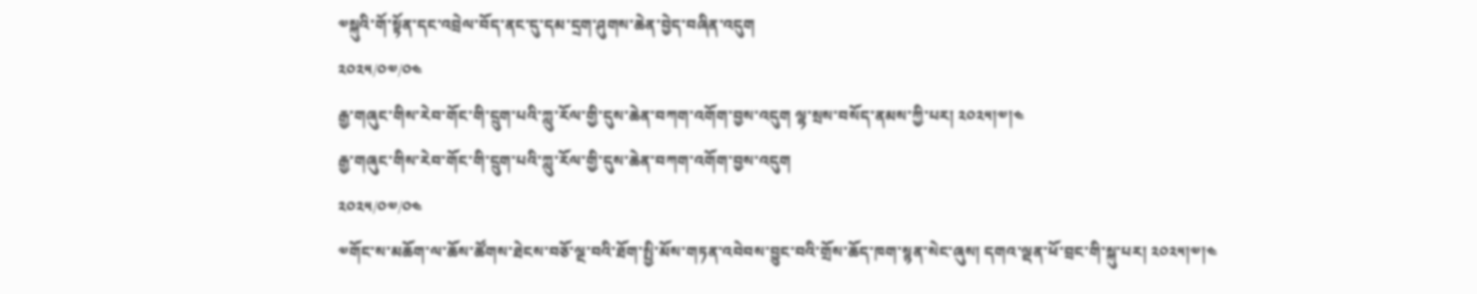༧སྐུའི་གོ་སྟོན་དང་འབྲེལ་བོད་ནང་དུ་དམ་དྲག་ཤུགས་ཆེན་བྱེད་བཞིན་འདུག
༢༠༢༥/༠༧/༠༤
རྒྱ་གཞུང་གིས་རེབ་གོང་གི་དྲུག་པའི་ཀླུ་རོལ་གྱི་དུས་ཆེན་བཀག་འགོག་བྱས་འདུག ལྷ་སྲས་བསོད་ནམས་ཀྱི་པར། ༢༠༢༥།༧།༤
རྒྱ་གཞུང་གིས་རེབ་གོང་གི་དྲུག་པའི་ཀླུ་རོལ་གྱི་དུས་ཆེན་བཀག་འགོག་བྱས་འདུག
༢༠༢༥/༠༧/༠༤
༧གོང་ས་མཆོག་ལ་ཆོས་ཚོགས་ཐེངས་བཅོ་ལྔ་བའི་ཐོག་སྤྱི་མོས་གཏན་འབེབས་བྱུང་བའི་གྲོས་ཆོད་ཁག་སྙན་སེང་ཞུས། དགའ་ལྡན་ཕོ་བྲང་གི་སྐུ་པར། ༢༠༢༥།༧།༤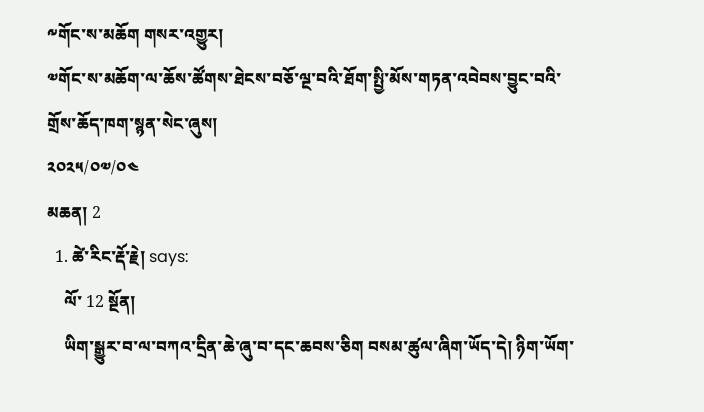༸གོང་ས་མཆོག གསར་འགྱུར།
༧གོང་ས་མཆོག་ལ་ཆོས་ཚོགས་ཐེངས་བཅོ་ལྔ་བའི་ཐོག་སྤྱི་མོས་གཏན་འབེབས་བྱུང་བའི་གྲོས་ཆོད་ཁག་སྙན་སེང་ཞུས།
༢༠༢༥/༠༧/༠༤
མཆན། 2
  1. ཚེ་རིང་རྡོ་རྗེ། says:
    ལོ་ 12 སྔོན།
    ཡིག་སྒྱུར་བ་ལ་བཀའ་དྲིན་ཆེ་ཞུ་བ་དང་ཆབས་ཅིག བསམ་ཚུལ་ཞིག་ཡོད་དེ། ཉིག་ཡོག་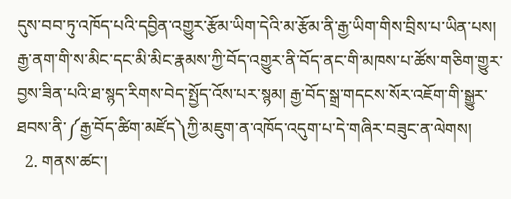དུས་བབ་ཏུ་འཁོད་པའི་དབྱིན་འགྱུར་རྩོམ་ཡིག་དེའི་མ་རྩོམ་ནི་རྒྱ་ཡིག་གིས་བྲིས་པ་ཡིན་པས། རྒྱ་ནག་གི་ས་མིང་དང་མི་མིང་རྣམས་ཀྱི་བོད་འགྱུར་ནི་བོད་ནང་གི་མཁས་པ་ཚོས་གཅིག་གྱུར་བྱས་ཟིན་པའི་ཐ་སྙད་རིགས་བེད་སྤྱོད་འོས་པར་སྙམ། རྒྱ་བོད་སྒྲ་གདངས་སོར་འཇོག་གི་སྒྱུར་ཐབས་ནི་༼རྒྱ་བོད་ཚིག་མཛོད༽ཀྱི་མཇུག་ན་འཁོད་འདུག་པ་དེ་གཞིར་བཟུང་ན་ལེགས།
  2. གནས་ཚང་།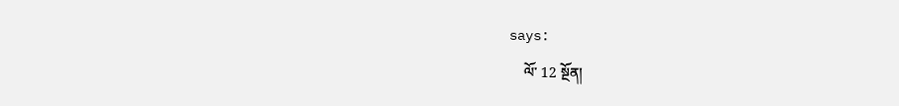says:
    ལོ་ 12 སྔོན།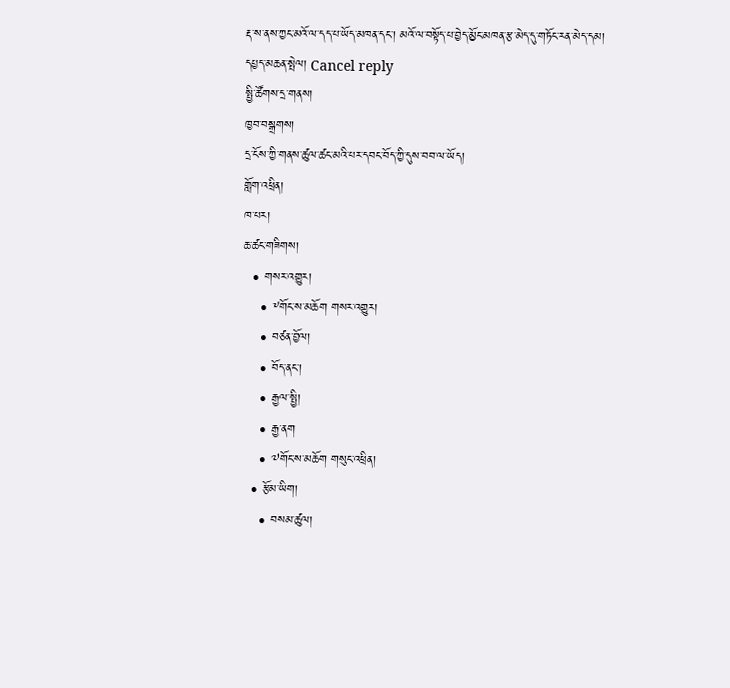རྡ་ས་ནས་ཀྱང་མའོ་ལ་དད་པ་ཡོད་མཁན་དང་། མའོ་ལ་བསྟོད་པ་བྱེད་མྱོང་མཁན་རྩ་མེད་དུ་གཏོང་རན་མེད་དམ།
དཔྱད་མཆན་སྤེལ། Cancel reply
སྤྱི་ཚོགས་དྲ་གནས།
ཁྱབ་བསྒྲགས།
དྲ་ངོས་ཀྱི་གནས་ཚུལ་ཚང་མའི་པར་དབང་བོད་ཀྱི་དུས་བབ་ལ་ཡོད།
གློག་འཕྲིན།
ཁ་པར།
ཆ་ཚང་གཟིགས།
  • གསར་འགྱུར།
    • ༸གོང་ས་མཆོག གསར་འགྱུར།
    • བཙན་བྱོལ།
    • བོད་ནང་།
    • རྒྱལ་སྤྱི།
    • རྒྱ་ནག
    • ༧གོང་ས་མཆོག གསུང་འཕྲིན།
  • རྩོམ་ཡིག།
    • བསམ་ཚུལ།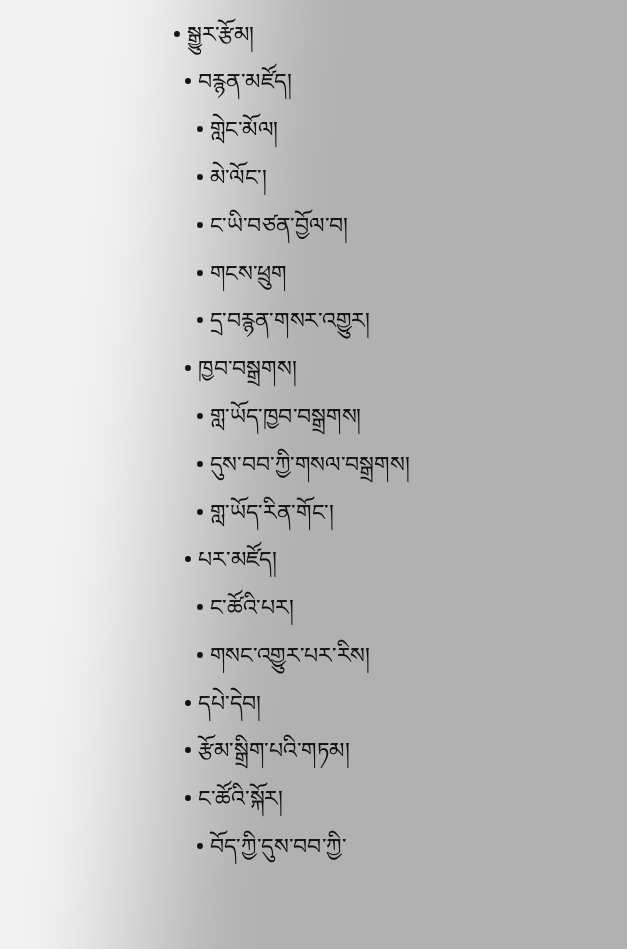• སྒྱུར་རྩོམ།
  • བརྙན་མཛོད།
    • གླེང་མོལ།
    • མེ་ལོང་།
    • ང་ཡི་བཙན་བྱོལ་བ།
    • གངས་ཕྲུག
    • དྲ་བརྙན་གསར་འགྱུར།
  • ཁྱབ་བསྒྲགས།
    • གླ་ཡོད་ཁྱབ་བསྒྲགས།
    • དུས་བབ་ཀྱི་གསལ་བསྒྲགས།
    • གླ་ཡོད་རིན་གོང་།
  • པར་མཛོད།
    • ང་ཚོའི་པར།
    • གསང་འགྱུར་པར་རིས།
  • དཔེ་དེབ།
  • རྩོམ་སྒྲིག་པའི་གཏམ།
  • ང་ཚོའི་སྐོར།
    • བོད་ཀྱི་དུས་བབ་ཀྱི་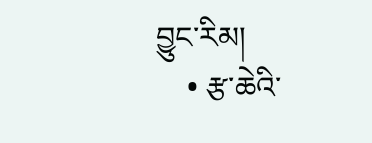བྱུང་རིམ།
    • རྩ་ཆེའི་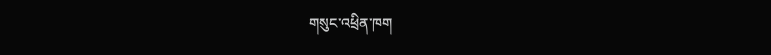གསུང་འཕྲིན་ཁག